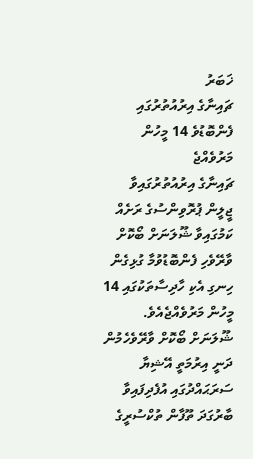ޚަބަރު
ޗައިނާގެ އިރުއުތުރުގައި ފެންބޮޑުވެ 14 މީހުން މަރުވެއްޖެ
ޗައިނާގެ އިރުއުތުރުގައިވާ ޖީލީން ޕުރޮވިންސުގެ ރަށެއް ކަމުގައިވާ ޝޫލަނަށް ބޯކޮށް ވާރޭވެހި ފެންބޮޑުވުމާ ގުޅިގެން ހިނގި އެކި ހާދިސާތަކުގައި 14 މީހުން މަރުވެއްޖެއެވެ. ޝޫލަނަށް ބޯކޮށް ވާރޭވެހެމުން ދަނީ އިރުމަތީ އޭޝިޔާ ސަރަޙައްދުގައި އުފެދިފައިވާ ބާރުގަދަ ތޫފާން ތުކްސުރީގެ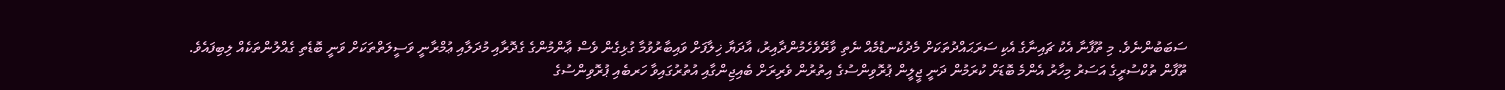ސަބަބުންނެވެ. މި ތޫފާނާ އެކު ޗައިނާގެ އެކި ސަރަޙައްދުތަކަށް މެދުކެނޑުމެއް ނެތި ވާރޭވެހެމުންދާއިރު، އާދަޔާ ޚިލާފަށް ވައިބާރުވުމާ ގުޅިގެން ވެސް ޢާންމުންގެ ގެދޮރާއި މުދަލާއި ޢުމްރާނީ ވަސީލަތްތަކަށް ވަނީ ބޮޑެތި ގެއްލުންތަކެއް ލިބިފައެވެ.
ތޫފާން ތުކްސުރީގެ އަސަރު މިހާރު އެންމެ ބޮޑަށް ކުރަމުން ދަނީ ޖީލީން ޕުރޮވިންސުގެ އިތުރުން ވެރިރަށް ބެއިޖިންގާއި އުތުރުގައިވާ ހަރބެއި ޕުރޮވިންސުގެ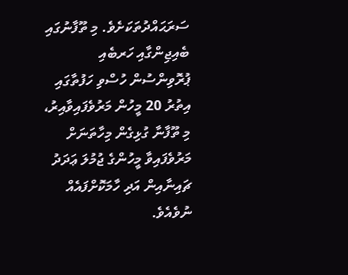ސަރަޙައްދުތަކަށެވެ. މި ތޫފާނުގައި ބެއިޖިންގާއި ހަރބެއި ޕުރޮވިންސުން ހުސްވި ހަފުތާގައި އިތުރު 20 މީހުން މަރުވެފައިވާއިރު، މި ތޫފާނާ ގުޅިގެން މިހާތަނަށް މަރުވެފައިވާ މީހުންގެ ޖުމުލަ ޢަދަދު ޗައިނާއިން އަދި ހާމަކޮށްފައެއް ނުވެއެވެ.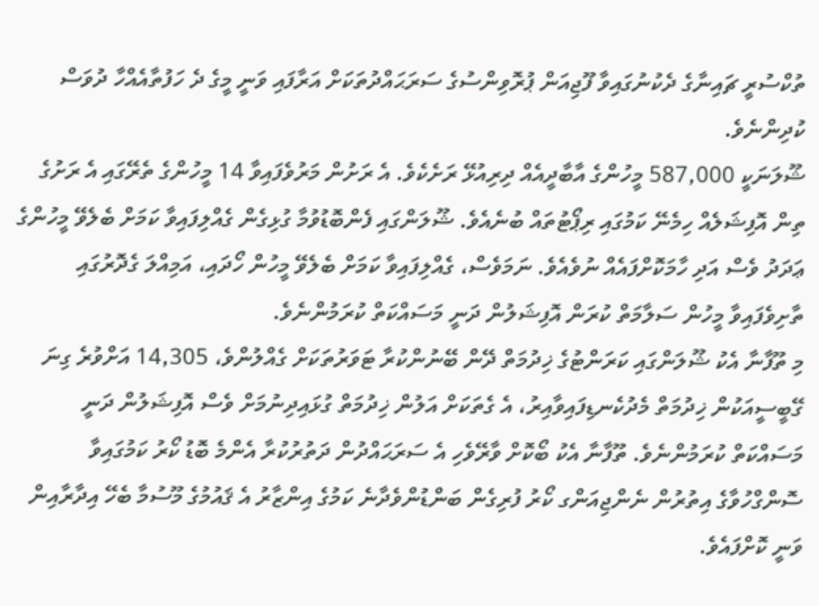ތުކްސުރީ ޗައިނާގެ ދެކުނުގައިވާ ފޫޖިއަން ޕުރޮވިންސުގެ ސަރަޙައްދުތަކަށް އަރާފައި ވަނީ މީގެ ދެ ހަފުތާއެއްހާ ދުވަސް ކުދިންނެވެ.
ޝޫލަނަކީ 587,000 މީހުންގެ އާބާދީއެއް ދިރިއުޅޭ ރަށެކެވެ. އެ ރަށުން މަރުވެފައިވާ 14 މީހުންގެ ތެރޭގައި އެ ރަށުގެ ތިން އޮފިޝަލެއް ހިމެނޭ ކަމުގައި ރިޕޯޓުތައް ބުނެއެވެ. ޝޫލަންގައި ފެންބޮޑުވުމާ ގުޅިގެން ގެއްލިފައިވާ ކަމަށް ބެލެވޭ މީހުންގެ ޢަދަދު ވެސް އަދި ހާމަކޮށްފައެއް ނުވެއެވެ. ނަމަވެސް، ގެއްލިފައިވާ ކަމަށް ބެލެވޭ މީހުން ހޯދައި، އަމިއްލަ ގެދޮރުގައި ތާށިވެފައިވާ މީހުން ސަލާމަތް ކުރަން އޮފިޝަލުން ދަނީ މަސައްކަތް ކުރަމުންނެވެ.
މި ތޫފާނާ އެކު ޝޫލަންގައި ކަރަންޓުގެ ޚިދުމަތް ދޭން ބޭނުންކުރާ ޓަވަރުތަކަށް ގެއްލުންވެ، 14,305 އަށްވުރެ ގިނަ ގޭބީސީއަކުން ޚިދުމަތް މެދުކެނޑިފައިވާއިރު، އެ ގެތަކަށް އަލުން ޚިދުމަތް ގުޅައިދިނުމަށް ވެސް އޮފިޝަލުން ދަނީ މަސައްކަތް ކުރަމުންނެވެ. ތޫފާނާ އެކު ބޯކޮށް ވާރޭވެހި އެ ސަރަޙައްދުން ދަތުރުކުރާ އެންމެ ބޮޑު ކޯރު ކަމުގައިވާ ސޮންގްހުވާގެ އިތުރުން ނެންޖިއަންގ ކޯރު ފުރިގެން ބަންޑުންވެދާނެ ކަމުގެ އިންޒާރު އެ ޤައުމުގެ މޫސުމާ ބެހޭ އިދާރާއިން ވަނީ ކޮށްފައެވެ.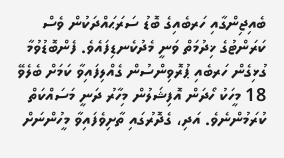ބެއިޖިންގާއި ހަރބެއިގެ ބޮޑު ސަރަޙައްދަކުން ވެސް ކަރަންޓުގެ ޚިދުމަތް ވަނީ މެދުކެނޑިފައެވެ. ފެންބޮޑުވުމާ ގުޅިގެން ހަރބެއި ޕުރޮވިންސުން ގެއްލިފައިވާ ކަމަށް ބެލެވޭ 18 މީހަކު ހޯދަން އޮފިޝަލުން މިހާރު ދަނީ މަސައްކަތް ކުރަމުންނެވެ. އަދި، ގެދޮރުގައި ތާށިވެފައިވާ މީހުންނަށް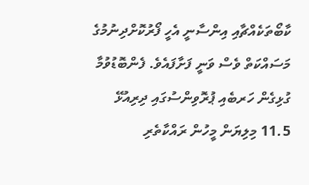ކާބޯތަކެއްޗާއި އިންސާނީ އެހީ ފޯރުކޮށްދިނުމުގެ މަސައްކަތް ވެސް ވަނީ ފަށާފައެވެ. ފެންބޮޑުވުމާ ގުޅިގެން ހަރބެއި ޕުރޮވިންސުގައި ދިރިއުޅޭ 11.5 މިލިޔަން މީހުން ރައްކާތެރި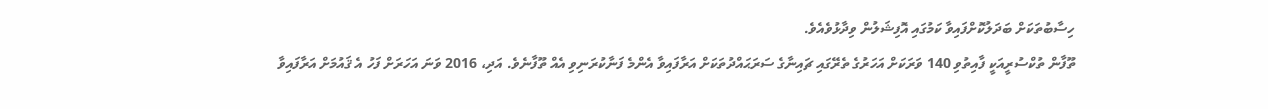ހިސާބުތަކަށް ބަދަލުކޮށްފައިވާ ކަމުގައި އޮފިޝަލުން ވިދާޅުވެއެވެ.
ތޫފާން ތުކްސުރީއަކީ ފާއިތުވި 140 ވަރަކަށް އަހަރުގެ ތެރޭގައި ޗައިނާގެ ސަރަޙައްދުތަކަށް އަރާފައިވާ އެންމެ ފަނާކުރަނިވި އެއް ތޫފާނެވެ. އަދި، 2016 ވަނަ އަހަރަށް ފަހު އެ ޤައުމަށް އަރާފައިވާ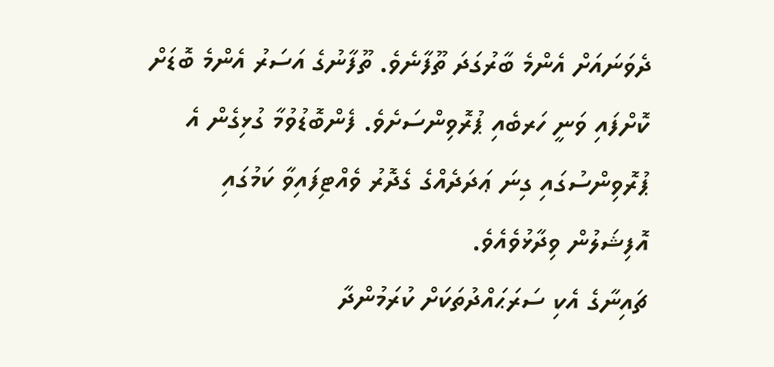ދެވަނައަށް އެންމެ ބާރުގަދަ ތޫފާނެވެ. ތޫފާނުގެ އަސަރު އެންމެ ބޮޑަށް ކޮށްފައި ވަނީ ހަރބެއި ޕުރޮވިންސަށެވެ. ފެންބޮޑުވުމާ ގުޅިގެން އެ ޕުރޮވިންސުގައި ގިނަ ޢަދަދެއްގެ ގެދޮރު ވެއްޓިފައިވާ ކަމުގައި އޮފިޝަލުން ވިދާޅުވެއެވެ.
ޗައިނާގެ އެކި ސަރަޙައްދުތަކަށް ކުރަމުންދާ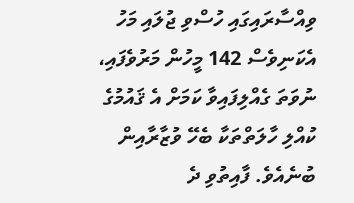ވިއްސާރައިގައި ހުސްވި ޖުލައި މަހު އެކަނިވެސް 142 މީހުން މަރުވެފައި، ނުވަތަ ގެއްލިފައިވާ ކަމަށް އެ ޤައުމުގެ ކުއްލި ހާލަތްތަކާ ބެހޭ ވުޒާރާއިން ބުނެއެވެ. ފާއިތުވި ދެ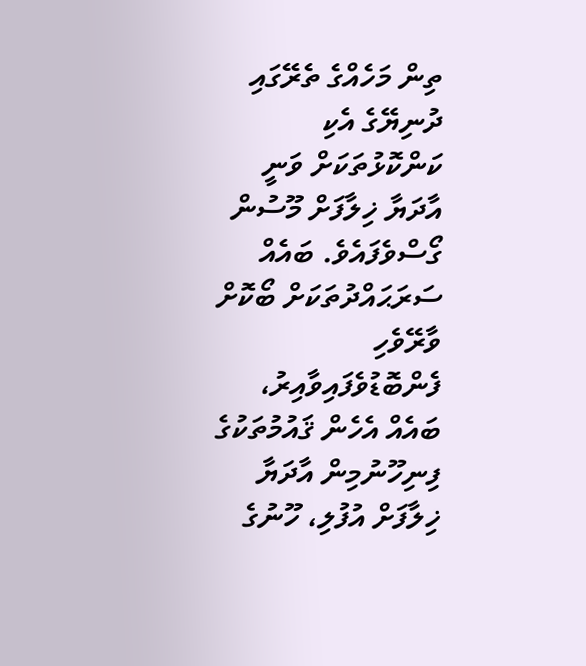ތިން މަހެއްގެ ތެރޭގައި ދުނިޔޭގެ އެކި ކަންކޮޅުތަކަށް ވަނީ އާދަޔާ ޚިލާފަށް މޫސުން ގޯސްވެފައެވެ. ބައެއް ސަރަޙައްދުތަކަށް ބޯކޮށް ވާރޭވެހި ފެންބޮޑުވެފައިވާއިރު، ބައެއް އެހެން ޤައުމުތަކުގެ ފިނިހޫނުމިން އާދަޔާ ޚިލާފަށް އުފުލި، ހޫނުގެ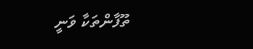ތޫފާންތަކާ ވަނީ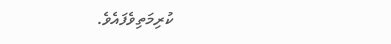ކުރިމަތިވެފައެވެ.